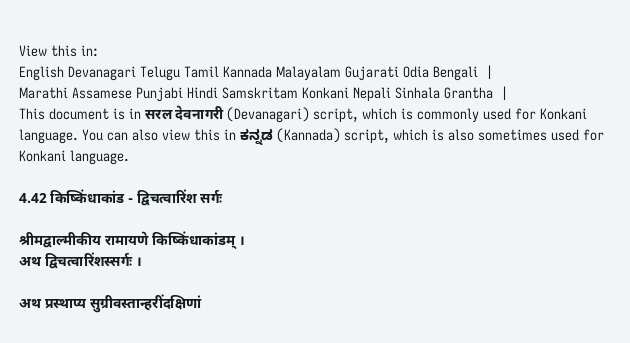View this in:
English Devanagari Telugu Tamil Kannada Malayalam Gujarati Odia Bengali  |
Marathi Assamese Punjabi Hindi Samskritam Konkani Nepali Sinhala Grantha  |
This document is in सरल देवनागरी (Devanagari) script, which is commonly used for Konkani language. You can also view this in ಕನ್ನಡ (Kannada) script, which is also sometimes used for Konkani language.

4.42 किष्किंधाकांड - द्विचत्वारिंश सर्गः

श्रीमद्वाल्मीकीय रामायणे किष्किंधाकांडम् ।
अथ द्विचत्वारिंशस्सर्गः ।

अथ प्रस्थाप्य सुग्रीवस्तान्हरींदक्षिणां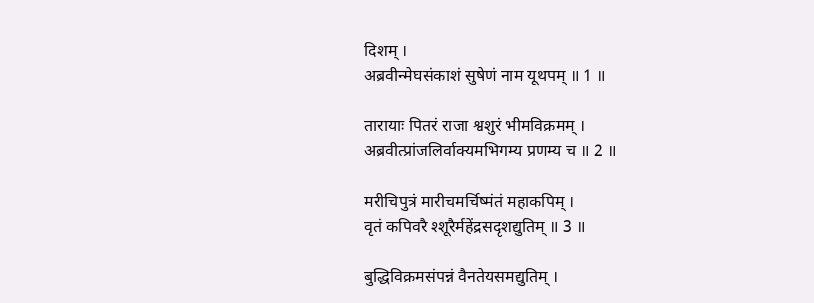दिशम् ।
अब्रवीन्मेघसंकाशं सुषेणं नाम यूथपम् ॥ 1 ॥

तारायाः पितरं राजा श्वशुरं भीमविक्रमम् ।
अब्रवीत्प्रांजलिर्वाक्यमभिगम्य प्रणम्य च ॥ 2 ॥

मरीचिपुत्रं मारीचमर्चिष्मंतं महाकपिम् ।
वृतं कपिवरै श्शूरैर्महेंद्रसदृशद्युतिम् ॥ 3 ॥

बुद्धिविक्रमसंपन्नं वैनतेयसमद्युतिम् ।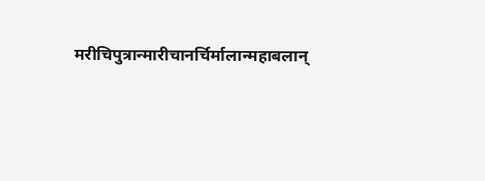मरीचिपुत्रान्मारीचानर्चिर्मालान्महाबलान्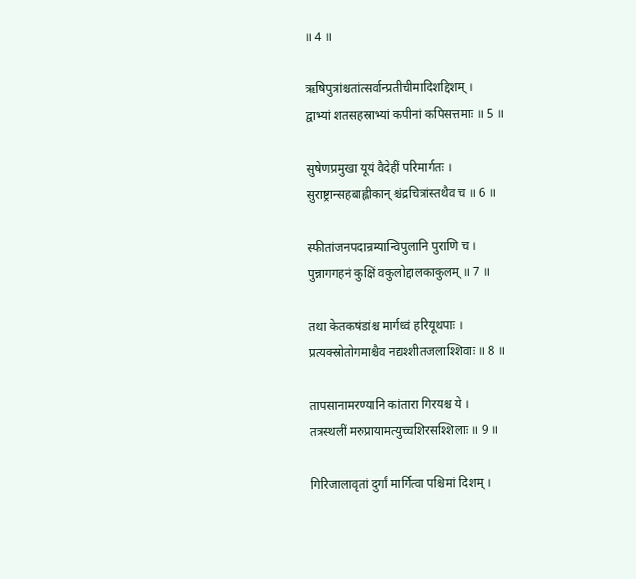॥ 4 ॥

ऋषिपुत्रांश्चतांत्सर्वान्प्रतीचीमादिशद्दिशम् ।
द्वाभ्यां शतसहस्राभ्यां कपीनां कपिसत्तमाः ॥ 5 ॥

सुषेणप्रमुखा यूयं वैदेहीं परिमार्गतः ।
सुराष्ट्रान्सहबाह्लीकान् श्चंद्रचित्रांस्तथैव च ॥ 6 ॥

स्फीतांजनपदान्रम्यान्विपुलानि पुराणि च ।
पुन्नागगहनं कुक्षिं वकुलोद्दालकाकुलम् ॥ 7 ॥

तथा केतकषंडांश्च मार्गध्वं हरियूथपाः ।
प्रत्यक्स्रोतोगमाश्चैव नद्यश्शीतजलाश्शिवाः ॥ 8 ॥

तापसानामरण्यानि कांतारा गिरयश्च ये ।
तत्रस्थलीं मरुप्रायामत्युच्चशिरसश्शिलाः ॥ 9 ॥

गिरिजालावृतां दुर्गां मार्गित्वा पश्चिमां दिशम् ।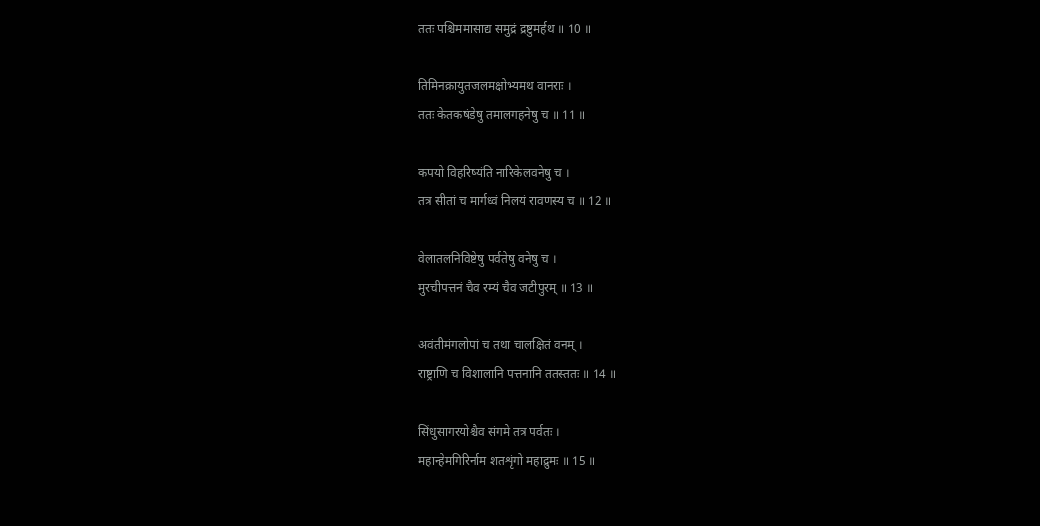ततः पश्चिममासाद्य समुद्रं द्रष्टुमर्हथ ॥ 10 ॥

तिमिनक्रायुतजलमक्षोभ्यमथ वानराः ।
ततः केतकषंडेषु तमालगहनेषु च ॥ 11 ॥

कपयो विहरिष्यंति नारिकेलवनेषु च ।
तत्र सीतां च मार्गध्वं निलयं रावणस्य च ॥ 12 ॥

वेलातलनिविष्टेषु पर्वतेषु वनेषु च ।
मुरचीपत्तनं चैव रम्यं चैव जटीपुरम् ॥ 13 ॥

अवंतीमंगलोपां च तथा चालक्षितं वनम् ।
राष्ट्राणि च विशालानि पत्तनानि ततस्ततः ॥ 14 ॥

सिंधुसागरयोश्चैव संगमे तत्र पर्वतः ।
महान्हेमगिरिर्नाम शतशृंगो महाद्रुमः ॥ 15 ॥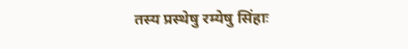तस्य प्रस्थेषु रम्येषु सिंहाः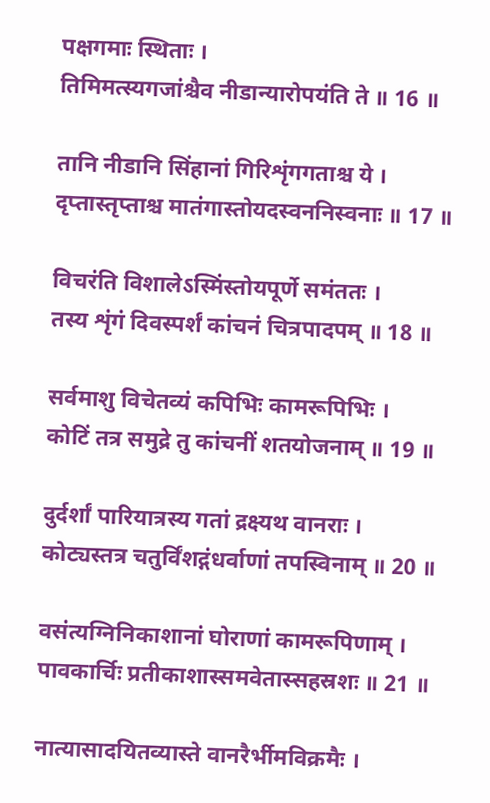पक्षगमाः स्थिताः ।
तिमिमत्स्यगजांश्चैव नीडान्यारोपयंति ते ॥ 16 ॥

तानि नीडानि सिंहानां गिरिशृंगगताश्च ये ।
दृप्तास्तृप्ताश्च मातंगास्तोयदस्वननिस्वनाः ॥ 17 ॥

विचरंति विशालेऽस्मिंस्तोयपूर्णे समंततः ।
तस्य शृंगं दिवस्पर्शं कांचनं चित्रपादपम् ॥ 18 ॥

सर्वमाशु विचेतव्यं कपिभिः कामरूपिभिः ।
कोटिं तत्र समुद्रे तु कांचनीं शतयोजनाम् ॥ 19 ॥

दुर्दर्शां पारियात्रस्य गतां द्रक्ष्यथ वानराः ।
कोट्यस्तत्र चतुर्विंशद्गंधर्वाणां तपस्विनाम् ॥ 20 ॥

वसंत्यग्निनिकाशानां घोराणां कामरूपिणाम् ।
पावकार्चिः प्रतीकाशास्समवेतास्सहस्रशः ॥ 21 ॥

नात्यासादयितव्यास्ते वानरैर्भीमविक्रमैः ।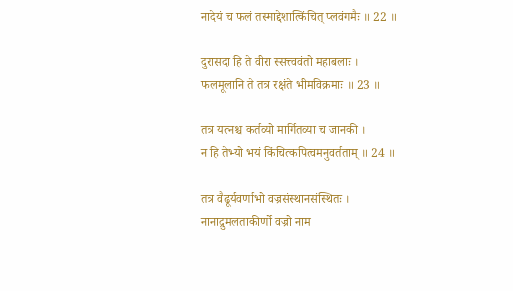नादेयं च फलं तस्माद्देशात्किंचित् प्लवंगमैः ॥ 22 ॥

दुरासदा हि ते वीरा स्सत्त्ववंतो महाबलाः ।
फलमूलानि ते तत्र रक्षंते भीमविक्रमाः ॥ 23 ॥

तत्र यत्नश्च कर्तव्यो मार्गितव्या च जानकी ।
न हि तेभ्यो भयं किंचित्कपित्वमनुवर्तताम् ॥ 24 ॥

तत्र वैढूर्यवर्णाभो वज्रसंस्थानसंस्थितः ।
नानाद्रुमलताकीर्णो वज्रो नाम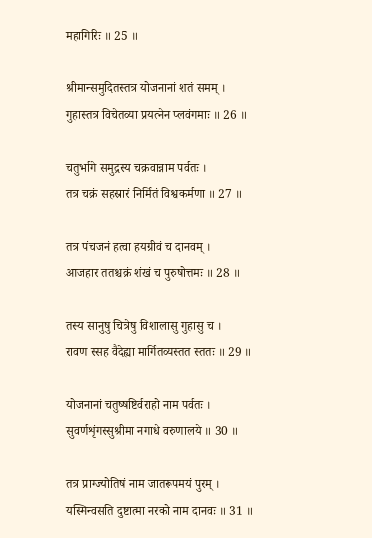महागिरिः ॥ 25 ॥

श्रीमान्समुदितस्तत्र योजनानां शतं समम् ।
गुहास्तत्र विचेतव्या प्रयत्नेन प्लवंगमाः ॥ 26 ॥

चतुर्भागे समुद्रस्य चक्रवान्नाम पर्वतः ।
तत्र चक्रं सहस्रारं निर्मितं विश्वकर्मणा ॥ 27 ॥

तत्र पंचजनं हत्वा हयग्रीवं च दानवम् ।
आजहार ततश्चक्रं शंखं च पुरुषोत्तमः ॥ 28 ॥

तस्य सानुषु चित्रेषु विशालासु गुहासु च ।
रावण स्सह वैदेह्या मार्गितव्यस्तत स्ततः ॥ 29 ॥

योजनानां चतुष्षष्टिर्वराहो नाम पर्वतः ।
सुवर्णशृंगस्सुश्रीमा नगाधे वरुणालये ॥ 30 ॥

तत्र प्राग्ज्योतिषं नाम जातरूपमयं पुरम् ।
यस्मिन्वसति दुष्टात्मा नरको नाम दानवः ॥ 31 ॥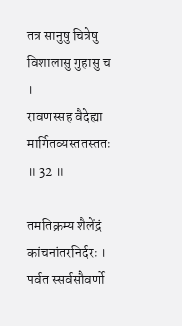तत्र सानुषु चित्रेषु विशालासु गुहासु च ।
रावणस्सह वैदेह्या मार्गितव्यस्ततस्ततः ॥ 32 ॥

तमतिक्रम्य शैलेंद्रं कांचनांतरनिर्दरः ।
पर्वत स्सर्वसौवर्णो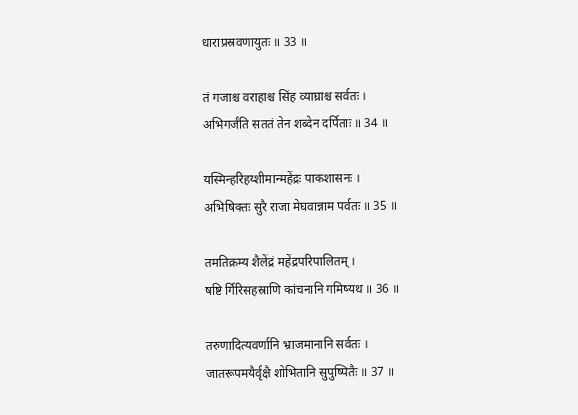धाराप्रस्रवणायुतः ॥ 33 ॥

तं गजाश्च वराहाश्च सिंह व्याघ्राश्च सर्वतः ।
अभिगर्जंति सततं तेन शब्देन दर्पिताः ॥ 34 ॥

यस्मिन्हरिहय्शीमान्महेंद्रः पाकशासनः ।
अभिषिक्तः सुरै राजा मेघवान्नाम पर्वतः ॥ 35 ॥

तमतिक्रम्य शैलेंद्रं महेंद्रपरिपालितम् ।
षष्टि र्गिरिसहस्राणि कांचनानि गमिष्यथ ॥ 36 ॥

तरुणादित्यवर्णानि भ्राजमानानि सर्वतः ।
जातरूपमयैर्वृक्षै शोभितानि सुपुष्पितैः ॥ 37 ॥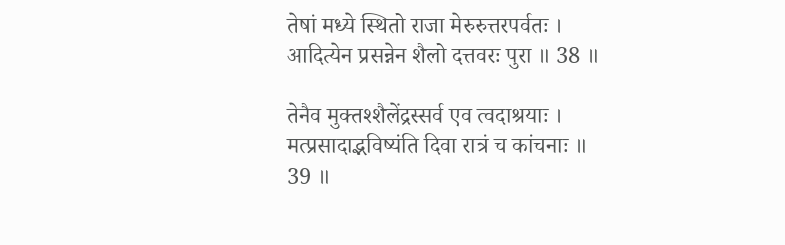तेषां मध्ये स्थितो राजा मेरुरुत्तरपर्वतः ।
आदित्येन प्रसन्नेन शैलो दत्तवरः पुरा ॥ 38 ॥

तेनैव मुक्तश्शैलेंद्रस्सर्व एव त्वदाश्रयाः ।
मत्प्रसादाद्भविष्यंति दिवा रात्रं च कांचनाः ॥ 39 ॥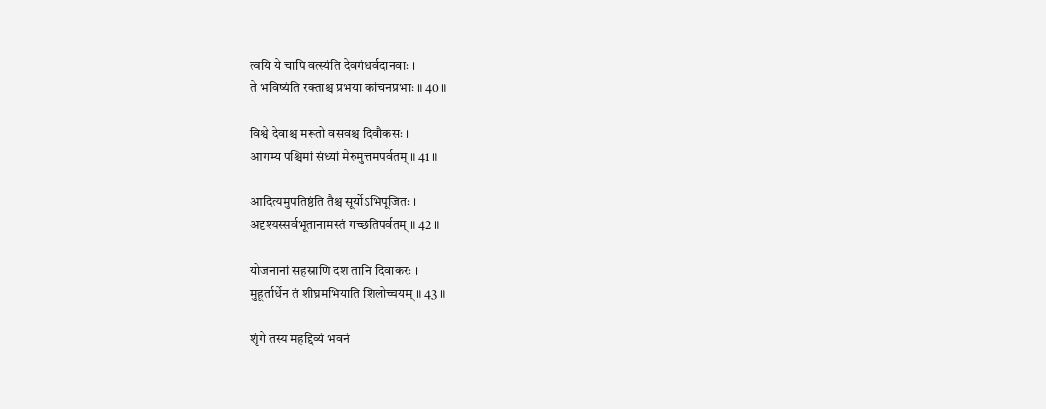त्वयि ये चापि वत्स्यंति देवगंधर्वदानवाः ।
ते भविष्यंति रक्ताश्च प्रभया कांचनप्रभाः ॥ 40 ॥

विश्वे देवाश्च मरूतो वसवश्च दिवौकसः ।
आगम्य पश्चिमां संध्यां मेरुमुत्तमपर्वतम् ॥ 41 ॥

आदित्यमुपतिष्ठंति तैश्च सूर्योऽभिपूजितः ।
अदृश्यस्सर्वभूतानामस्तं गच्छतिपर्वतम् ॥ 42 ॥

योजनानां सहस्राणि दश तानि दिवाकरः ।
मुहूर्तार्धेन तं शीघ्रमभियाति शिलोच्चयम् ॥ 43 ॥

शृंगे तस्य महद्दिव्यं भवनं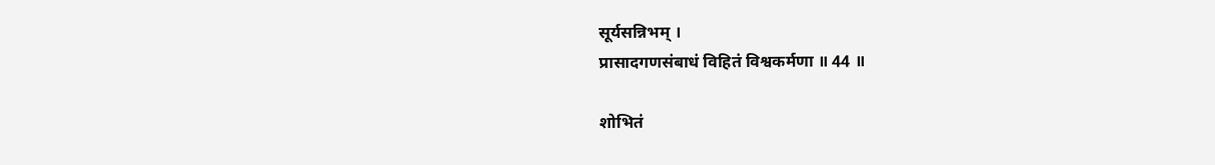सूर्यसन्निभम् ।
प्रासादगणसंबाधं विहितं विश्वकर्मणा ॥ 44 ॥

शोभितं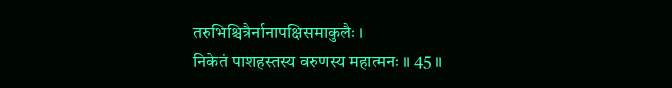तरुभिश्चित्रैर्नानापक्षिसमाकुलैः ।
निकेतं पाशहस्तस्य वरुणस्य महात्मनः ॥ 45 ॥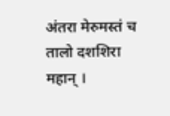अंतरा मेरुमस्तं च तालो दशशिरा महान् ।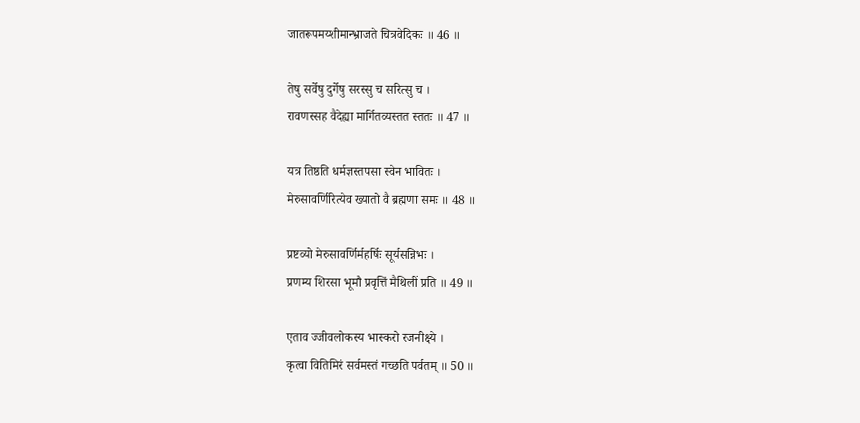जातरूपमय्शीमान्भ्राजते चित्रवेदिकः ॥ 46 ॥

तेषु सर्वेषु दुर्गेषु सरस्सु च सरित्सु च ।
रावणस्सह वैदेह्या मार्गितव्यस्तत स्ततः ॥ 47 ॥

यत्र तिष्ठति धर्मज्ञस्तपसा स्वेन भावितः ।
मेरुसावर्णिरित्येव ख्यातो वै ब्रह्मणा समः ॥ 48 ॥

प्रष्टव्यो मेरुसावर्णिर्महर्षिः सूर्यसन्निभः ।
प्रणम्य शिरसा भूमौ प्रवृत्तिं मैथिलीं प्रति ॥ 49 ॥

एताव ज्जीवलोकस्य भास्करो रजनीक्ष्ये ।
कृत्वा वितिमिरं सर्वमस्तं गच्छति पर्वतम् ॥ 50 ॥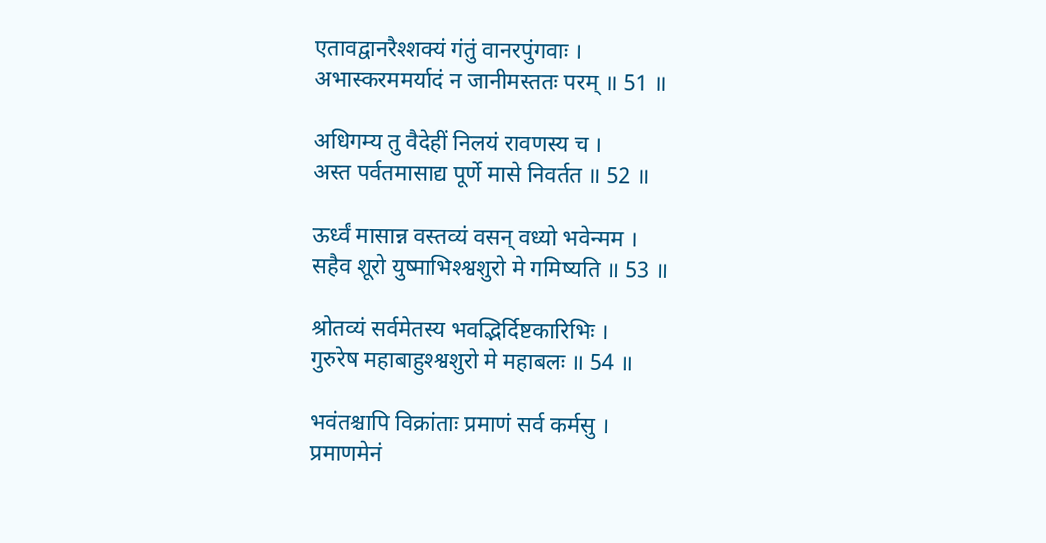एतावद्वानरैश्शक्यं गंतुं वानरपुंगवाः ।
अभास्करममर्यादं न जानीमस्ततः परम् ॥ 51 ॥

अधिगम्य तु वैदेहीं निलयं रावणस्य च ।
अस्त पर्वतमासाद्य पूर्णे मासे निवर्तत ॥ 52 ॥

ऊर्ध्वं मासान्न वस्तव्यं वसन् वध्यो भवेन्मम ।
सहैव शूरो युष्माभिश्श्वशुरो मे गमिष्यति ॥ 53 ॥

श्रोतव्यं सर्वमेतस्य भवद्भिर्दिष्टकारिभिः ।
गुरुरेष महाबाहुश्श्वशुरो मे महाबलः ॥ 54 ॥

भवंतश्चापि विक्रांताः प्रमाणं सर्व कर्मसु ।
प्रमाणमेनं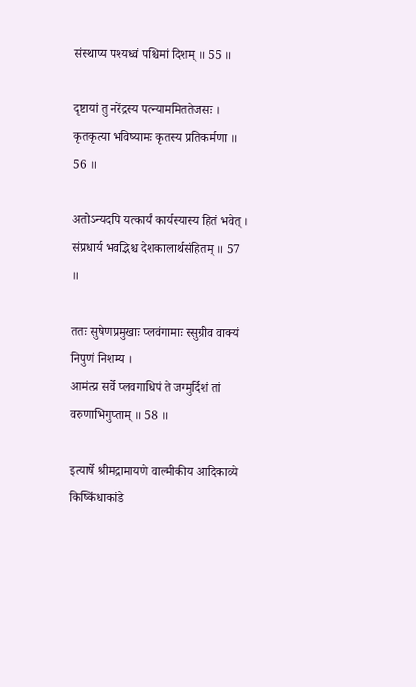संस्थाप्य पश्यध्वं पश्चिमां दिशम् ॥ 55 ॥

दृष्टायां तु नरेंद्रस्य पत्न्याममिततेजसः ।
कृतकृत्या भविष्यामः कृतस्य प्रतिकर्मणा ॥ 56 ॥

अतोऽन्यदपि यत्कार्यं कार्यस्यास्य हितं भवेत् ।
संप्रधार्य भवद्भिश्च देशकालार्थसंहितम् ॥ 57 ॥

ततः सुषेणप्रमुखाः प्लवंगामाः स्सुग्रीव वाक्यं निपुणं निशम्य ।
आमंत्य्र सर्वे प्लवगाधिपं ते जग्मुर्दिशं तां वरुणाभिगुप्ताम् ॥ 58 ॥

इत्यार्षे श्रीमद्रामायणे वाल्मीकीय आदिकाव्ये किष्किंधाकांडे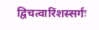द्विचत्वारिंशस्सर्गः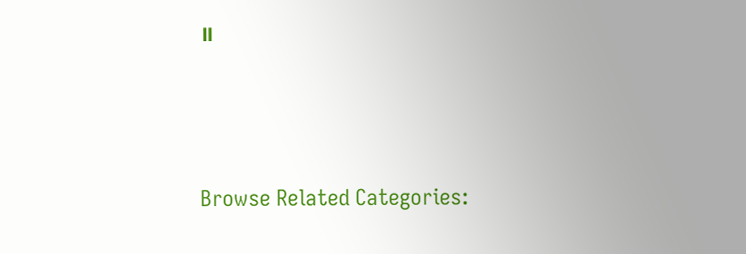॥




Browse Related Categories: